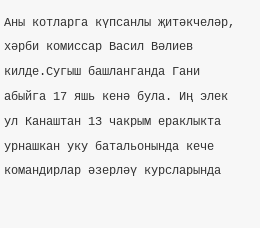Аны котларга күпсанлы җитәкчеләр, хәрби комиссар Васил Вәлиев килде.Сугыш башланганда Гани абыйга 17 яшь кенә була. Иң элек ул Канаштан 13 чакрым ераклыкта урнашкан уку батальонында кече командирлар әзерләү курсларында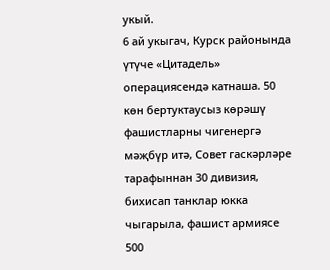укый.
6 ай укыгач, Курск районында үтүче «Цитадель» операциясендә катнаша. 50 көн бертуктаусыз көрәшү фашистларны чигенергә мәҗбүр итә, Совет гаскәрләре тарафыннан 30 дивизия, бихисап танклар юкка чыгарыла, фашист армиясе 500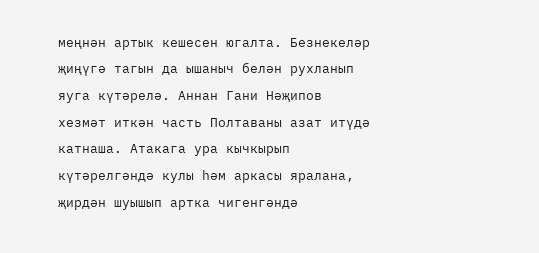меңнән артык кешесен югалта. Безнекеләр җиңүгә тагын да ышаныч белән рухланып яуга күтәрелә. Аннан Гани Нәҗипов хезмәт иткән часть Полтаваны азат итүдә катнаша. Атакага ура кычкырып күтәрелгәндә кулы һәм аркасы яралана, җирдән шуышып артка чигенгәндә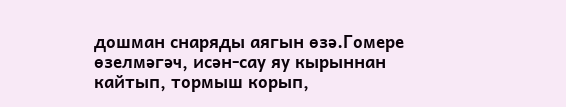дошман снаряды аягын өзә.Гомере өзелмәгәч, исән-сау яу кырыннан кайтып, тормыш корып,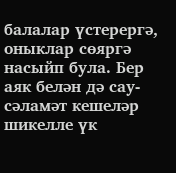балалар үстерергә, оныклар сөяргә насыйп була. Бер аяк белән дә сау-сәламәт кешеләр шикелле үк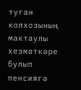туган колхозының мактаулы хезмәткәре булып пенсиягә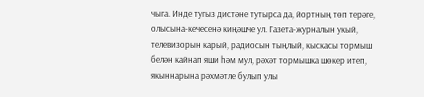чыга. Инде тугыз дистәне тутырса да, йортның төп терәге, олысына-кечесенә киңәшче ул. Газета-журналын укый, телевизорын карый, радиосын тыңлый, кыскасы тормыш белән кайнап яши һәм мул, рәхәт тормышка шөкер итеп, якыннарына рәхмәтле булып улы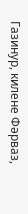Газинур, килене Фәрваз,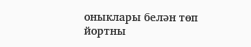оныклары белән төп йортны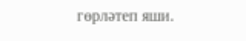гөрләтеп яши.